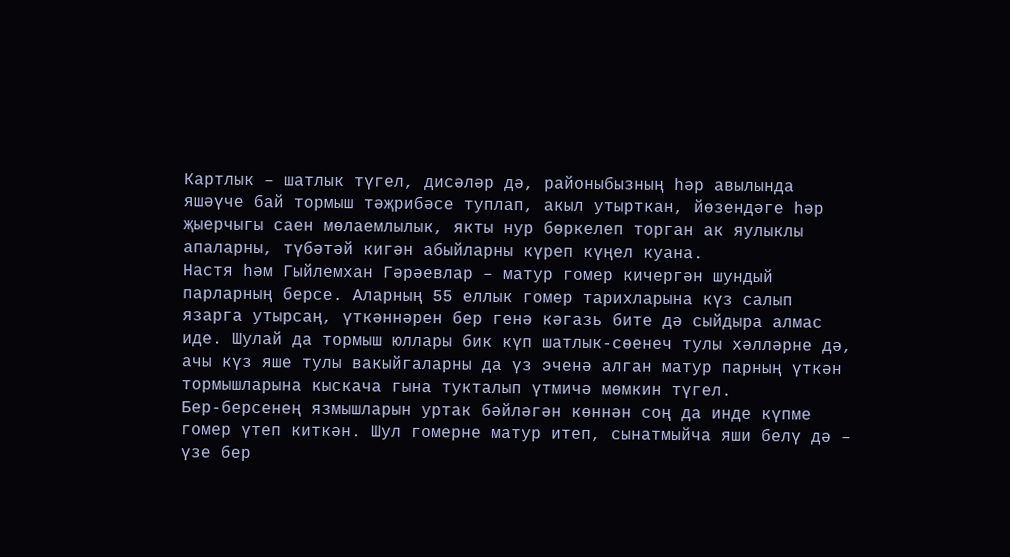Картлык – шатлык түгел, дисәләр дә, районыбызның һәр авылында яшәүче бай тормыш тәҗрибәсе туплап, акыл утырткан, йөзендәге һәр җыерчыгы саен мөлаемлылык, якты нур бөркелеп торган ак яулыклы апаларны, түбәтәй кигән абыйларны күреп күңел куана.
Настя һәм Гыйлемхан Гәрәевлар – матур гомер кичергән шундый парларның берсе. Аларның 55 еллык гомер тарихларына күз салып язарга утырсаң, үткәннәрен бер генә кәгазь бите дә сыйдыра алмас иде. Шулай да тормыш юллары бик күп шатлык-сөенеч тулы хәлләрне дә, ачы күз яше тулы вакыйгаларны да үз эченә алган матур парның үткән тормышларына кыскача гына тукталып үтмичә мөмкин түгел.
Бер-берсенең язмышларын уртак бәйләгән көннән соң да инде күпме гомер үтеп киткән. Шул гомерне матур итеп, сынатмыйча яши белү дә – үзе бер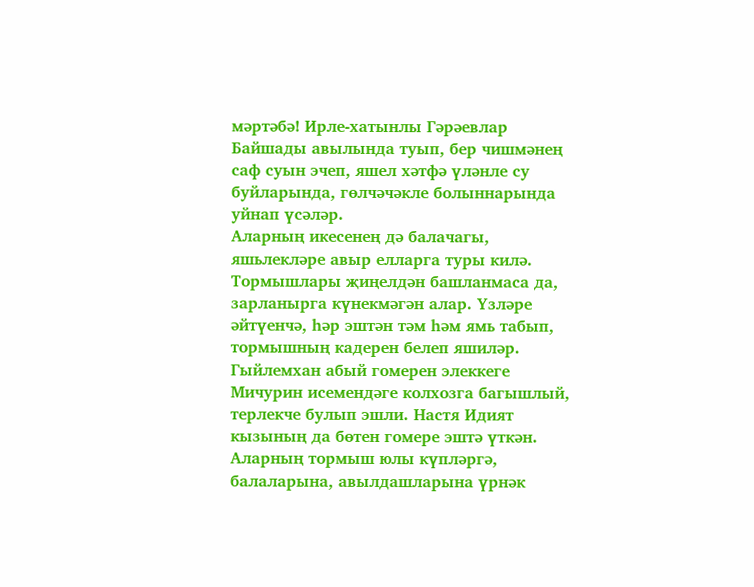мәртәбә! Ирле-хатынлы Гәрәевлар Байшады авылында туып, бер чишмәнең саф суын эчеп, яшел хәтфә үләнле су буйларында, гөлчәчәкле болыннарында уйнап үсәләр.
Аларның икесенең дә балачагы, яшьлекләре авыр елларга туры килә. Тормышлары җиңелдән башланмаса да, зарланырга күнекмәгән алар. Үзләре әйтүенчә, һәр эштән тәм һәм ямь табып, тормышның кадерен белеп яшиләр. Гыйлемхан абый гомерен элеккеге Мичурин исемендәге колхозга багышлый, терлекче булып эшли. Настя Идият кызының да бөтен гомере эштә үткән. Аларның тормыш юлы күпләргә, балаларына, авылдашларына үрнәк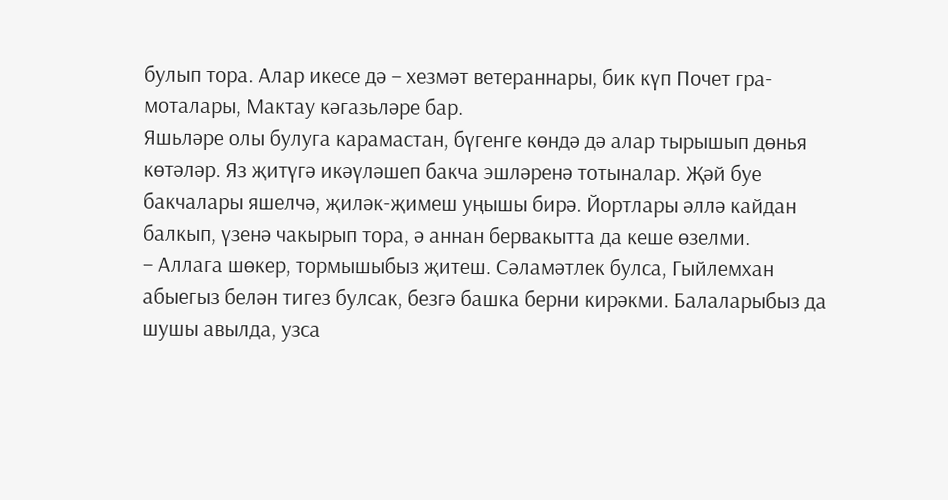булып тора. Алар икесе дә – хезмәт ветераннары, бик күп Почет гра-моталары, Мактау кәгазьләре бар.
Яшьләре олы булуга карамастан, бүгенге көндә дә алар тырышып дөнья көтәләр. Яз җитүгә икәүләшеп бакча эшләренә тотыналар. Җәй буе бакчалары яшелчә, җиләк-җимеш уңышы бирә. Йортлары әллә кайдан балкып, үзенә чакырып тора, ә аннан бервакытта да кеше өзелми.
– Аллага шөкер, тормышыбыз җитеш. Сәламәтлек булса, Гыйлемхан абыегыз белән тигез булсак, безгә башка берни кирәкми. Балаларыбыз да шушы авылда, узса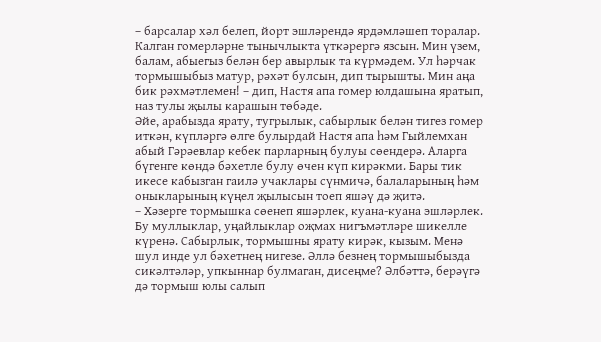– барсалар хәл белеп, йорт эшләрендә ярдәмләшеп торалар. Калган гомерләрне тынычлыкта үткәрергә язсын. Мин үзем, балам, абыегыз белән бер авырлык та күрмәдем. Ул һәрчак тормышыбыз матур, рәхәт булсын, дип тырышты. Мин аңа бик рәхмәтлемен! – дип, Настя апа гомер юлдашына яратып, наз тулы җылы карашын төбәде.
Әйе, арабызда ярату, тугрылык, сабырлык белән тигез гомер иткән, күпләргә өлге булырдай Настя апа һәм Гыйлемхан абый Гәрәевлар кебек парларның булуы сөендерә. Аларга бүгенге көндә бәхетле булу өчен күп кирәкми. Бары тик икесе кабызган гаилә учаклары сүнмичә, балаларының һәм оныкларының күңел җылысын тоеп яшәү дә җитә.
– Хәзерге тормышка сөенеп яшәрлек, куана-куана эшләрлек. Бу муллыклар, уңайлыклар оҗмах нигъмәтләре шикелле күренә. Сабырлык, тормышны ярату кирәк, кызым. Менә шул инде ул бәхетнең нигезе. Әллә безнең тормышыбызда сикәлтәләр, упкыннар булмаган, дисеңме? Әлбәттә, берәүгә дә тормыш юлы салып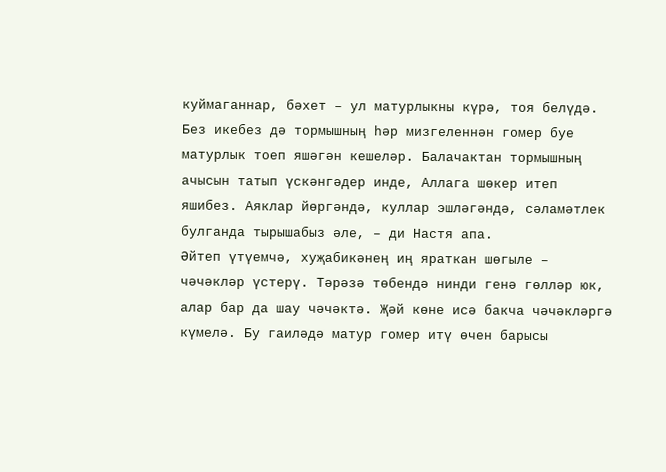куймаганнар, бәхет – ул матурлыкны күрә, тоя белүдә. Без икебез дә тормышның һәр мизгеленнән гомер буе матурлык тоеп яшәгән кешеләр. Балачактан тормышның ачысын татып үскәнгәдер инде, Аллага шөкер итеп яшибез. Аяклар йөргәндә, куллар эшләгәндә, сәламәтлек булганда тырышабыз әле, – ди Настя апа.
Әйтеп үтүемчә, хуҗабикәнең иң яраткан шөгыле – чәчәкләр үстерү. Тәрәзә төбендә нинди генә гөлләр юк, алар бар да шау чәчәктә. Җәй көне исә бакча чәчәкләргә күмелә. Бу гаиләдә матур гомер итү өчен барысы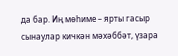да бар. Иң мөһиме – ярты гасыр сынаулар кичкән мәхәббәт, үзара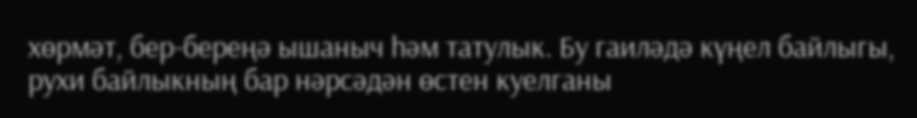хөрмәт, бер-береңә ышаныч һәм татулык. Бу гаиләдә күңел байлыгы, рухи байлыкның бар нәрсәдән өстен куелганы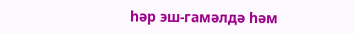һәр эш-гамәлдә һәм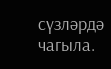сүзләрдә чагыла.